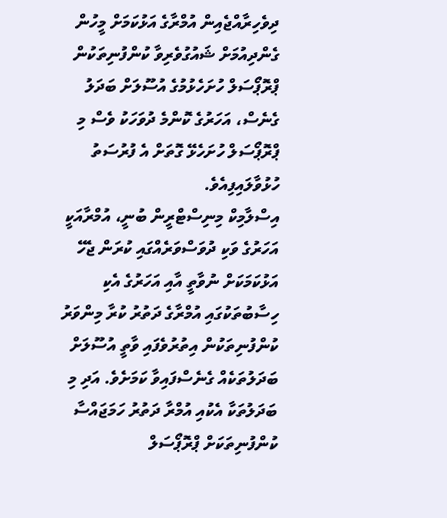ދިވެހިރާއްޖެއިން އުމްރާގެ އަޅުކަމަށް މީހުން ގެންދިއުމަށް ޝައުގުވެރިވާ ކުންފުނިތަކުން ޕްރޮޕޯސަލް ހުށަހެޅުމުގެ އުސޫލަށް ބަދަލު ގެނެސް، އަހަރުގެ ކޮންމެ ދުވަހަކު ވެސް މި ޕްރޮޕޯސަލް ހުށަހެޅޭ ގޮތަށް އެ ފުރުސަތު ހުޅުވާލައިފިއެވެ.
އިސްލާމިކް މިނިސްޓްރީން ބުނީ، އުމްރާއަކީ އަހަރުގެ ވަކި ދުވަސްވަރެއްގައި ކުރަން ޖެހޭ އަޅުކަމަކަށް ނުވާތީ އާއި އަހަރުގެ އެކި ހިސާބުތަކުގައި އުމްރާގެ ދަތުރު ކުރާ މިންވަރު ކުންފުނިތަކުން އިތުރުވެފައި ވާތީ އުސޫލަށް ބަދަލުތަކެއް ގެނެސްފައިވާ ކަމަށެވެ. އަދި މި ބަދަލުތަކާ އެކުއި އުމްރާ ދަތުރު ހަމަޖައްސާ ކުންފުނިތަކަށް ޕްރޮޕޯސަލް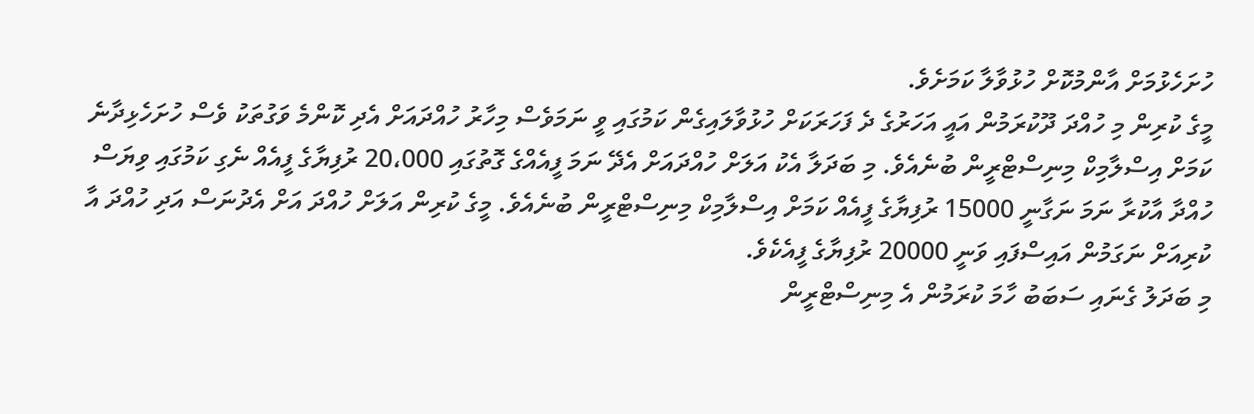ހުށަހެޅުމަށް އާންމުކޮށް ހުޅުވާލާ ކަމަށެވެ.
މީގެ ކުރިން މި ހުއްދަ ދޫކުރަމުން އައީ އަހަރުގެ ދެ ފަހަރަކަށް ހުޅުވާލައިގެން ކަމުގައި ވީ ނަމަވެސް މިހާރު ހުއްދައަށް އެދި ކޮންމެ ވަގުތަކު ވެސް ހުށަހެޅިދާނެ ކަމަށް އިސްލާމިކް މިނިސްޓްރީން ބުނެއެވެ. މި ބަދަލާ އެކު އަލަށް ހުއްދައަށް އެދޭ ނަމަ ފީއެއްގެ ގޮތުގައި 20،000 ރުފިޔާގެ ފީއެއް ނެގި ކަމުގައި ވިޔަސް ހުއްދާ އާކުރާ ނަމަ ނަގާނީ 15000 ރުފިޔާގެ ފީއެއް ކަމަށް އިސްލާމިކް މިނިސްޓްރީން ބުނެއެވެ. މީގެ ކުރިން އަލަށް ހުއްދަ އަށް އެދުނަސް އަދި ހުއްދަ އާ ކުރިއަށް ނަގަމުން އައިސްފައި ވަނީ 20000 ރުފިޔާގެ ފީއެކެވެ.
މި ބަދަލު ގެނައި ސަބަބު ހާމަ ކުރަމުން އެ މިނިސްޓްރީން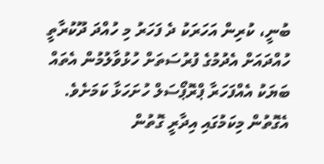ބުނީ، ކުރިން އަހަރަކު ދެ ފަހަރު މި ހުއްދަ ދޫކުރާތީ ހުއްދައަށް އެދުމުގެ ފުރުސަތަށް ހުޅުވާލުމުން އެތައް ބަޔަކު އެއްފަހަރާ ޕްރޮޕޯސަލް ހުށަހަޅާ ކަމަށެވެ. އެގޮތުން މިކަމުގައި އިދާރީ ގޮތުން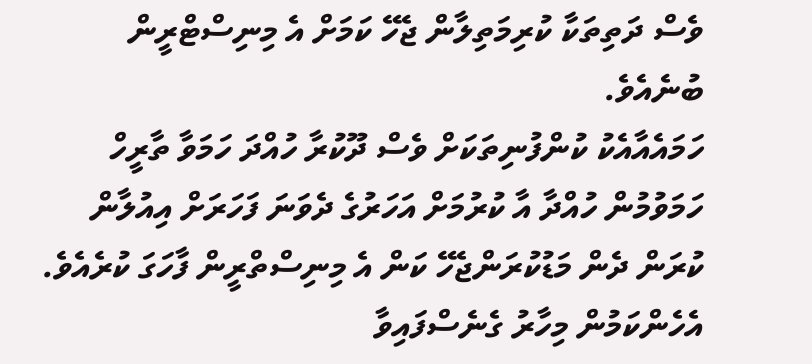ވެސް ދަތިތަކާ ކުރިމަތިލާން ޖެހޭ ކަމަށް އެ މިނިސްޓްރީން ބުނެއެވެ.
ހަމައެއާއެކު ކުންފުނިތަކަށް ވެސް ދޫކުރާ ހުއްދަ ހަމަވާ ތާރީހް ހަމަވުމުން ހުއްދާ އާ ކުރުމަށް އަހަރުގެ ދެވަނަ ފަހަރަށް އިއުލާން ކުރަން ދެން މަޑުކުރަންޖެހޭ ކަން އެ މިނިސްތްރީން ފާހަގަ ކުރެއެވެ. އެހެންކަމުން މިހާރު ގެނެސްފައިވާ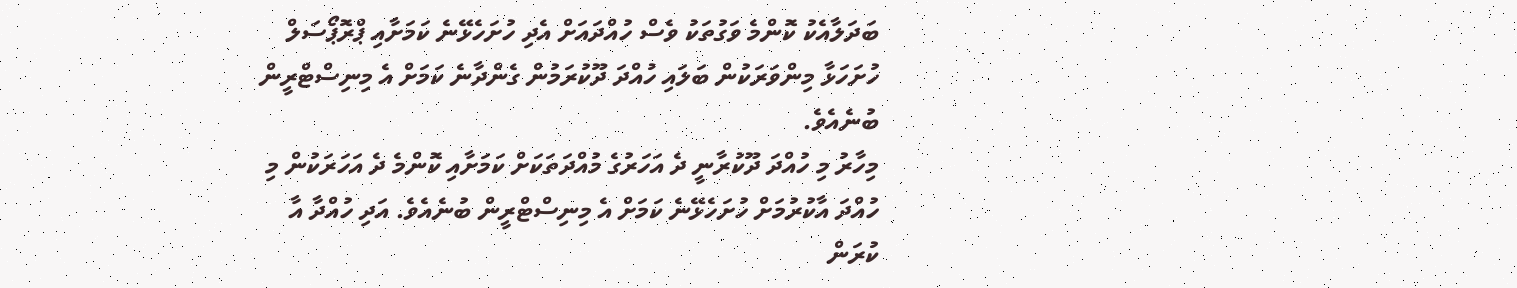ބަދަލާއެކު ކޮންމެ ވަގުތަކު ވެސް ހުއްދައަށް އެދި ހުށަހެޅޭނެ ކަމަށާއި ޕްރޮޕޯސަލް ހުށަހަޅާ މިންވަރަކުން ބަލައި ހުއްދަ ދޫކުރަމުން ގެންދާނެ ކަމަށް އެ މިނިސްޓްރީން ބުނެއެވެ.
މިހާރު މި ހުއްދަ ދޫކުރާނީ ދެ އަހަރުގެ މުއްދަތަކަށް ކަމަށާއި ކޮންމެ ދެ އަހަރަކުން މި ހުއްދަ އާކުރުމަށް ހުށަހެޅޭނެ ކަމަށް އެ މިނިސްޓްރީން ބުނެއެވެ. އަދި ހުއްދާ އާ ކުރަން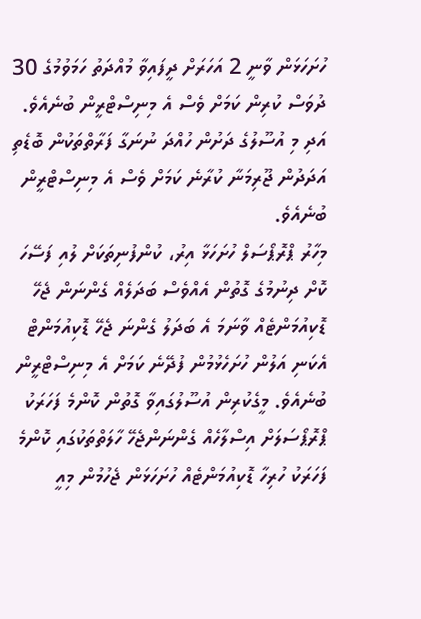ހުށަހަޅަން ވާނީ 2 އަހަރަށް ދީފައިވާ މުއްދަތު ހަމަވުމުގެ 30 ދުވަސް ކުރިން ކަމަށް ވެސް އެ މިނިސްޓްރީން ބުނެއެވެ. އަދި މި އުސޫލުގެ ދަށުން ހުއްދަ ނުނަގާ ފަރާތްތަކުން ބޮޑެތި އަދަދުން ޖޫރިމަނާ ކުރާނެ ކަމަށް ވެސް އެ މިނިސްޓްރީން ބުނެއެވެ.
މިހާރު ޕްރޮޕޯސަލް ހުށަހަޅާ އިރު، ކުންފުނިތަކަށް ލުއި ފަސޭހަ ކޮށް ދިނުމުގެ ގޮތުން އެއްވެސް ބަދަލެއް ގެންނަން ޖެހޭ ޑޮކިއުމަންޓެއް ވާނަމަ އެ ބަދަލު ގެންނަ ޖެހޭ ޑޮކިއުމަންޓް އެކަނި އަލުން ހުށަހެޅުމުން ފުދޭނެ ކަމަށް އެ މިނިސްޓްރީން ބުނެއެވެ. މީގެކުރިން އުސޫލުގައިވާ ގޮތުން ކޮންމެ ފަހަރަކު ޕްރޮޕޯސަލަށް އިސްލާހެއް ގެންނަންޖެހޭ ހާލަތްތަކުގައި ކޮންމެ ފަހަރަކު ހުރިހާ ޑޮކިއުމަންޓެއް ހުށަހަޅަން ޖެހުމުން މިއީ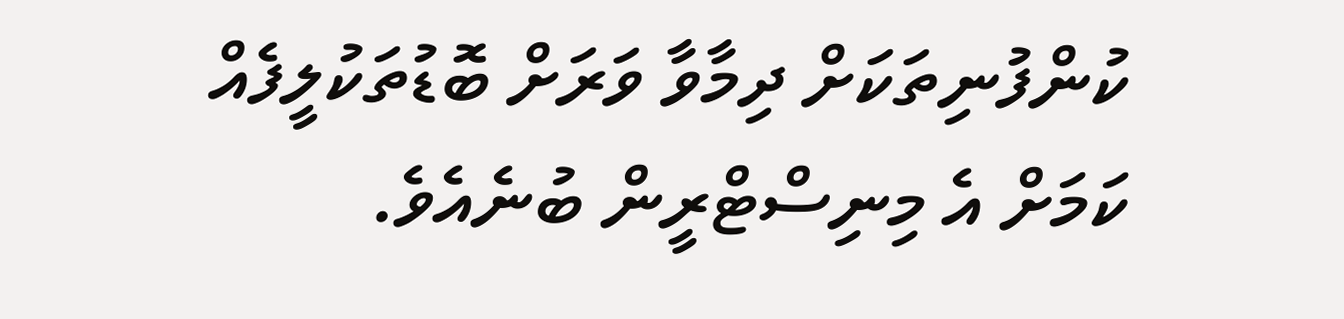ކުންފުނިތަކަށް ދިމާވާ ވަރަށް ބޮޑުތަކުލީފެއް ކަމަށް އެ މިނިސްޓްރީން ބުނެއެވެ.